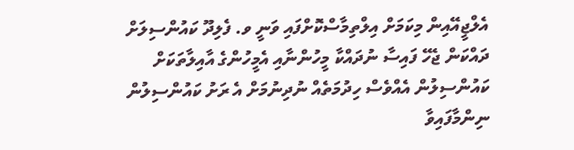އެލްޖީއޭއިން މިކަމަށް އިލްތިމާސްކޮށްފައި ވަނީ ވ. ފެލިދޫ ކައުންސިލަށް ދައްކަން ޖެހޭ ފައިސާ ނުދައްކާ މީހުންނާއި އެމީހުންގެ އާއިލާތަކަށް ކައުންސިލުން އެއްވެސް ހިދުމަތެއް ނުދިނުމަށް އެ ރަށު ކައުންސިލުން ނިންމާފައިވާ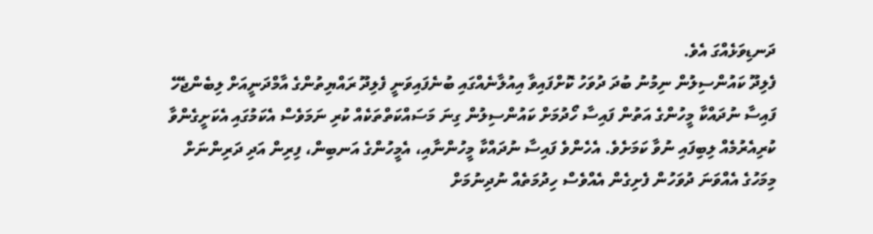ދަނޑިވަޅެއްގަ އެވެ.
ފެލިދޫ ކައުންސިލުން ނިމުނު ބުދަ ދުވަހު ކޮށްފައިވާ އިއުލާނެއްގައި ބުނެފައިވަނީ ފެލިދޫ ރައްޔިތުންގެ އާމްދަނީއަށް ލިބެންޖެހޭ ފައިސާ ނުދައްކާ މީހުންގެ އަތުން ފައިސާ ހޯދުމަށް ކައުންސިލުން ގިނަ މަސައްކަތްތަކެއް ކުރި ނަމަވެސް އެކަމުގައި އެކަށީގެންވާ ކުރިއެރުމެއް ލިބިފައި ނުވާ ކަމަށެވެ. އެހެންވެ ފައިސާ ނުދައްކާ މީހުންނާއި، އެމީހުންގެ އަނބިން، ފިރިން އަދި ދަރިންނަށް މިމަހުގެ އެއްވަނަ ދުވަހުން ފެށިގެން އެއްވެސް ހިދުމަތެއް ނުދިނުމަށް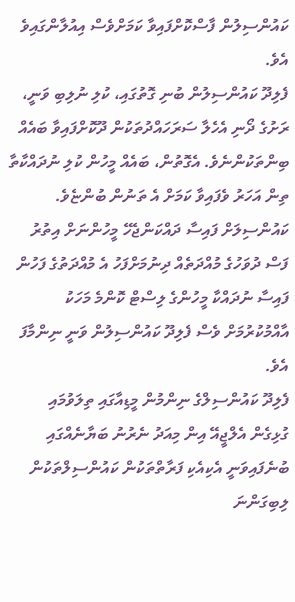ކައުންސިލުން ފާސްކޮށްފައިވާ ކަމަށްވެސް އިއުލާންގައިވެ އެވެ.
ފެލިދޫ ކައުންސިލުން ބުނި ގޮތުގައި، ކުލި ނުލިބި ވަނީ، ރަށުގެ ދޯނި އެހެލާ ސަރަހައްދުތަކުން ދޫކޮށްފައިވާ ބައެއް ބިންތަކުންނެވެ. އެގޮތުން، ބައެއް މީހުން ކުލި ނުދައްކާތާ ތިން އަހަރު ވެފައިވާ ކަމަށް އެ ތަނުން ބުންޏެވެ.
ކައުންސިލަށް ފައިސާ ދައްކަންޖެހޭ މީހުންނަށް އިތުރު ފަސް ދުވަހުގެ މުއްދަތެއް ދިނުމަށްފަހު އެ މުއްދަތުގެ ފަހުން ފައިސާ ނުދައްކާ މީހުންގެ ލިސްޓް ކޮންމެ މަހަކު އާއްމުކުރުމަށް ވެސް ފެލިދޫ ކައުންސިލުން ވަނީ ނިންމާފަ އެވެ.
ފެލިދޫ ކައުންސިލްގެ ނިންމުން މީޑިއާގައި ތިލަވުމައި ގުޅިގެން އެލްޖީއޭ އިން މިއަދު ނެރުނު ބަޔާނެއްގައި ބުނެފައިވަނީ އެކިއެކި ފަރާތްތަކުން ކައުންސިލްތަކުން ލިބިގަންނަ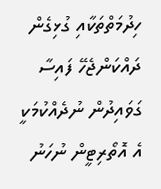ހިދުމަތްތަކާއި ގުޅިގެން ދައްކަންޖެހޭ ފައިސާ ގަވައިދުން ނުދެއްކުމަކީ އެ އޮތޯރިޓީން ނުހަނު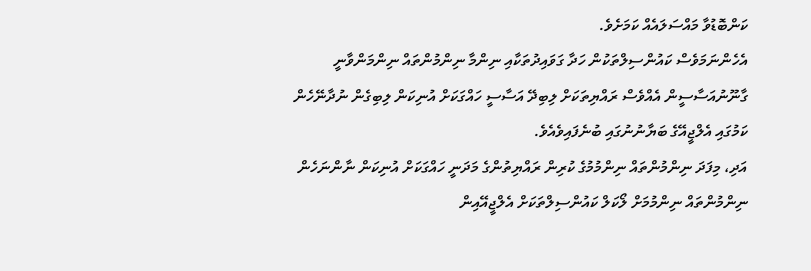ކަންބޮޑުވާ މައްސަލައެއް ކަމަށެވެ.
އެހެންނަމަވެސް ކައުންސިލްތަކުން ހަދާ ގަވައިދުތަކާއި ނިންމާ ނިންމުންތައް ނިންމަންވާނީ ގާނޫނުއަސާސީން އެއްވެސް ރައްޔިތަކަށް ލިބިދޭ އަސާސީ ހައްގަކަށް އުނިކަން ލިބިގެން ނުދާނޭހެން ކަމުގައި އެލްޖީއޭގެ ބަޔާނުނުގައި ބުނެފައިވެއެވެ.
އަދި، މިފަދަ ނިންމުންތައް ނިންމުމުގެ ކުރިން ރައްޔިތުންގެ މަދަނީ ހައްގަކަށް އުނިކަން ނާންނަހެން ނިންމުންތައް ނިންމުމަށް ލޯކަލް ކައުންސިލްތަކަށް އެލްޖީއޭއިން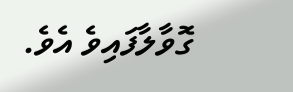ގޮވާލާފައިވެ އެވެ.